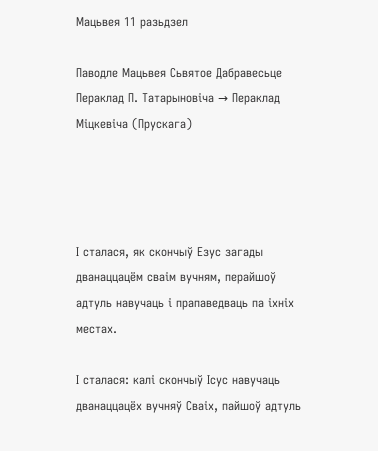Мацьвея 11 разьдзел

Паводле Мацьвея Сьвятое Дабравесьце
Пераклад П. Татарыновіча → Пераклад Міцкевіча (Прускага)




І сталася, як скончыў Езус загады дванаццацём сваім вучням, перайшоў адтуль навучаць і прапаведваць па іхніх местах.

І сталася: калі скончыў Ісус навучаць дванаццацёх вучняў Сваіх, пайшоў адтуль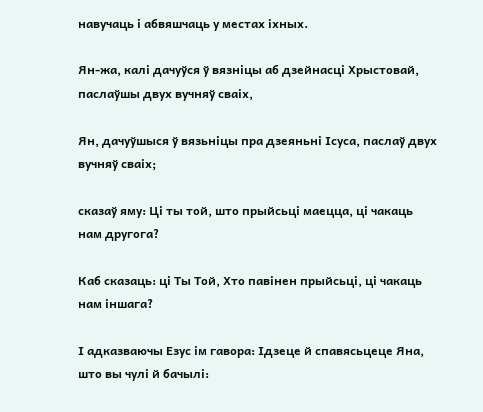навучаць і абвяшчаць у местах іхных.

Ян-жа, калі дачуўся ў вязніцы аб дзейнасці Хрыстовай, паслаўшы двух вучняў сваіх,

Ян, дачуўшыся ў вязьніцы пра дзеяньні Ісуса, паслаў двух вучняў сваіх;

сказаў яму: Ці ты той, што прыйсьці маецца, ці чакаць нам другога?

Каб сказаць: ці Ты Той, Хто павінен прыйсьці, ці чакаць нам іншага?

І адказваючы Езус ім гавора: Ідзеце й спавясьцеце Яна, што вы чулі й бачылі: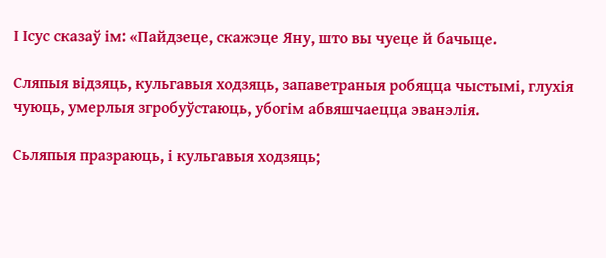І Ісус сказаў ім: «Пайдзеце, скажэце Яну, што вы чуеце й бачыце.

Сляпыя відзяць, кульгавыя ходзяць, запаветраныя робяцца чыстымі, глухія чуюць, умерлыя згробуўстаюць, убогім абвяшчаецца эванэлія.

Сьляпыя празраюць, і кульгавыя ходзяць;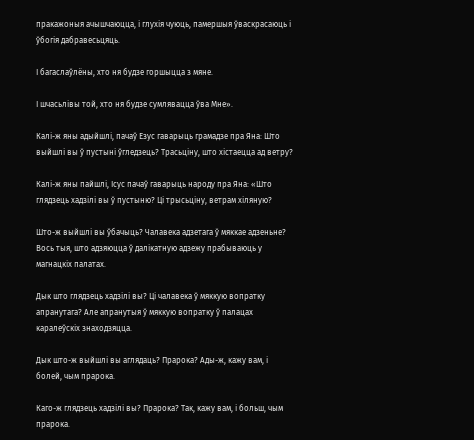пракажоныя ачышчаюцца, і глухія чуюць, памершыя ўваскрасаюць і ўбогія дабравесьцяць.

І багаслаўлёны, хто ня будзе горшыцца з мяне.

І шчасьлівы той, хто ня будзе сумлявацца ўва Мне».

Калі-ж яны адыйшлі, пачаў Езус гаварыць грамадзе пра Яна: Што выйшлі вы ў пустыні ўгледзець? Трасьціну, што хістаецца ад ветру?

Калі-ж яны пайшлі, Ісус пачаў гаварыць народу пра Яна: «Што глядзець хадзілі вы ў пустыню? Ці трысьціну, ветрам хіляную?

Што-ж выйшлі вы ўбачыць? Чалавека адзетага ў мяккае адзеньне? Вось тыя, што адзяюцца ў далікатную адзежу прабываюць у магнацкіх палатах.

Дык што глядзець хадзілі вы? Ці чалавека ў мяккую вопратку апранутага? Але апранутыя ў мяккую вопратку ў палацах каралеўскіх знаходзяцца.

Дык што-ж выйшлі вы аглядаць? Прарока? Ады-ж, кажу вам, і болей, чым прарока.

Каго-ж глядзець хадзілі вы? Прарока? Так, кажу вам, і больш, чым прарока.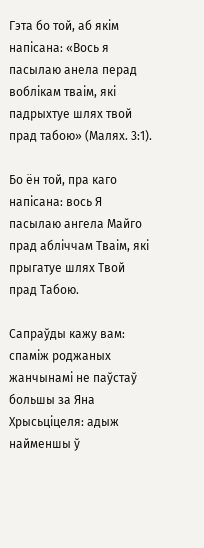Гэта бо той, аб якім напісана: «Вось я пасылаю анела перад воблікам тваім, які падрыхтуе шлях твой прад табою» (Малях. 3:1).

Бо ён той, пра каго напісана: вось Я пасылаю ангела Майго прад абліччам Тваім, які прыгатуе шлях Твой прад Табою.

Сапраўды кажу вам: спаміж роджаных жанчынамі не паўстаў большы за Яна Хрысьціцеля: адыж найменшы ў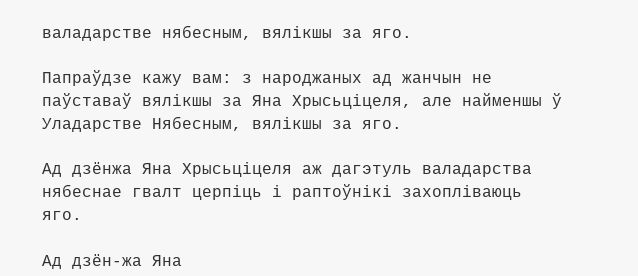валадарстве нябесным, вялікшы за яго.

Папраўдзе кажу вам: з народжаных ад жанчын не паўставаў вялікшы за Яна Хрысьціцеля, але найменшы ў Уладарстве Нябесным, вялікшы за яго.

Ад дзёнжа Яна Хрысьціцеля аж дагэтуль валадарства нябеснае гвалт церпіць і раптоўнікі захопліваюць яго.

Ад дзён-жа Яна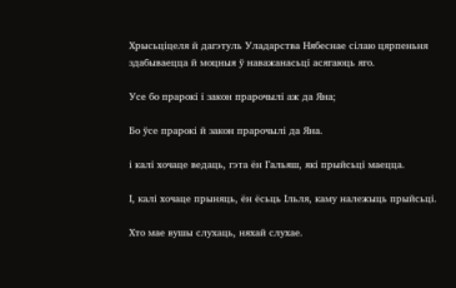Хрысьціцеля й дагэтуль Уладарства Нябеснае сілаю цярпеньня здабываецца й моцныя ў наважанасьці асягаюць яго.

Усе бо прарокі і закон прарочылі аж да Яна;

Бо ўсе прарокі й закон прарочылі да Яна.

і калі хочаце ведаць, гэта ён Гальяш, які прыйсьці маецца.

І, калі хочаце прыняць, ён ёсьць Ільля, каму належыць прыйсьці.

Хто мае вушы слухаць, няхай слухае.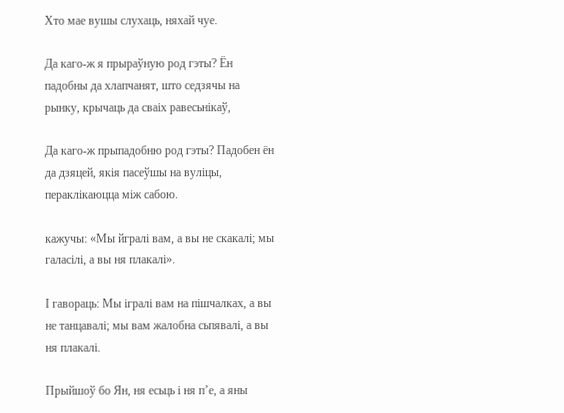Хто мае вушы слухаць, няхай чуе.

Да каго-ж я прыраўную род гэты? Ён падобны да хлапчанят, што седзячы на рынку, крычаць да сваіх равесьнікаў,

Да каго-ж прыпадобню род гэты? Падобен ён да дзяцей, якія пасеўшы на вуліцы, пераклікаюцца між сабою.

кажучы: «Мы йгралі вам, а вы не скакалі; мы галасілі, а вы ня плакалі».

І гавораць: Мы ігралі вам на пішчалках, а вы не танцавалі; мы вам жалобна сьпявалі, а вы ня плакалі.

Прыйшоў бо Ян, ня есьць і ня п’е, а яны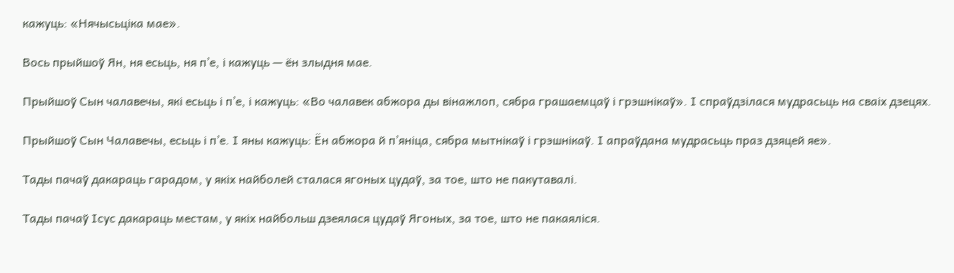кажуць: «Нячысьціка мае».

Вось прыйшоў Ян, ня есьць, ня п’е, і кажуць — ён злыдня мае.

Прыйшоў Сын чалавечы, які есьць і п’е, і кажуць: «Во чалавек абжора ды вінажлоп, сябра грашаемцаў і грэшнікаў». І спраўдзілася мудрасьць на сваіх дзецях.

Прыйшоў Сын Чалавечы, есьць і п’е. І яны кажуць: Ён абжора й п’яніца, сябра мытнікаў і грэшнікаў. І апраўдана мудрасьць праз дзяцей яе».

Тады пачаў дакараць гарадом, у якіх найболей сталася ягоных цудаў, за тое, што не пакутавалі.

Тады пачаў Ісус дакараць местам, у якіх найбольш дзеялася цудаў Ягоных, за тое, што не пакаяліся.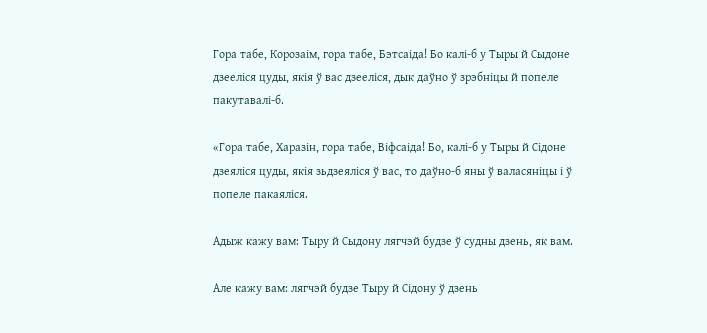Гора табе, Корозаім, гора табе, Бэтсаіда! Бо калі-б у Тыры й Сыдоне дзееліся цуды, якія ў вас дзееліся, дык даўно ў зрэбніцы й попеле пакутавалі-б.

«Гора табе, Харазін, гора табе, Віфсаіда! Бо, калі-б у Тыры й Сідоне дзеяліся цуды, якія зьдзеяліся ў вас, то даўно-б яны ў валасяніцы і ў попеле пакаяліся.

Адыж кажу вам: Тыру й Сыдону лягчэй будзе ў судны дзень, як вам.

Але кажу вам: лягчэй будзе Тыру й Сідону ў дзень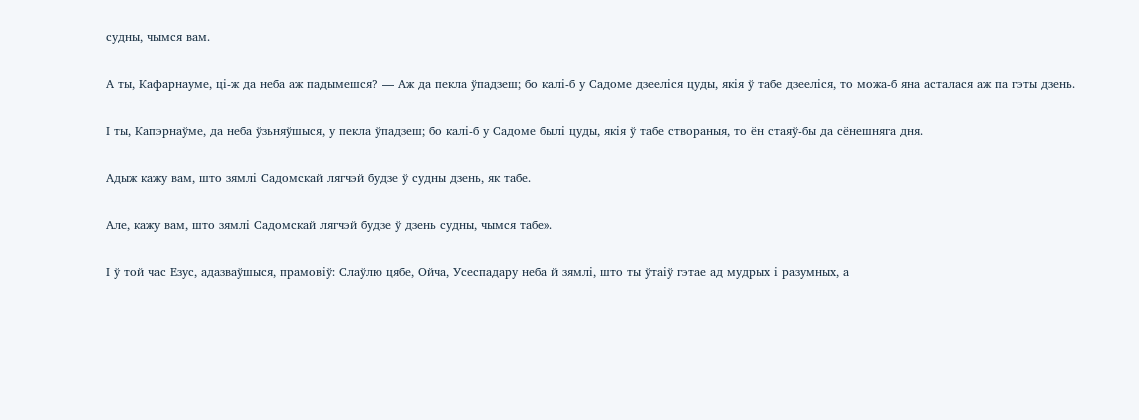судны, чымся вам.

А ты, Кафарнауме, ці-ж да неба аж падымешся? — Аж да пекла ўпадзеш; бо калі-б у Садоме дзееліся цуды, якія ў табе дзееліся, то можа-б яна асталася аж па гэты дзень.

І ты, Капэрнаўме, да неба ўзьняўшыся, у пекла ўпадзеш; бо калі-б у Садоме былі цуды, якія ў табе створаныя, то ён стаяў-бы да сёнешняга дня.

Адыж кажу вам, што зямлі Садомскай лягчэй будзе ў судны дзень, як табе.

Але, кажу вам, што зямлі Садомскай лягчэй будзе ў дзень судны, чымся табе».

І ў той час Езус, адазваўшыся, прамовіў: Слаўлю цябе, Ойча, Усеспадару неба й зямлі, што ты ўтаіў гэтае ад мудрых і разумных, а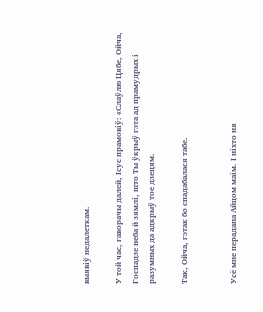выявіў недалеткам.

У той час, гаворачы далей, Ісус прамовіў: «Слаўлю Цябе, Ойча, Госпадзе неба й зямлі, што Ты ўкрыў гэта ад прамудрых і разумных да адкрыў тое дзецям.

Так, Ойча, гэтак бо спадабалася табе.


Усё мне перадана Айцом маім. І ніхто ня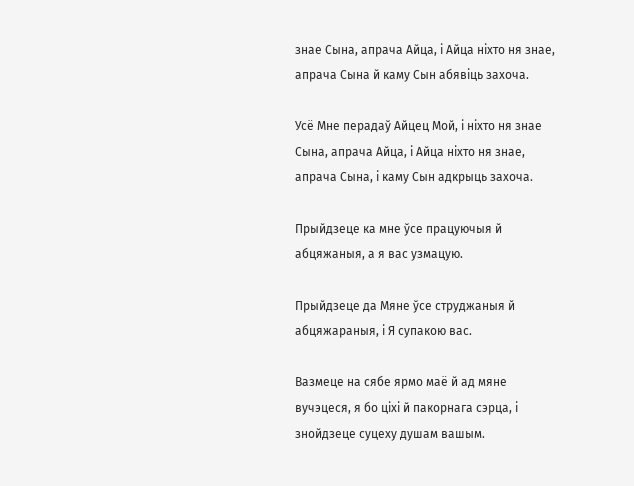знае Сына, апрача Айца, і Айца ніхто ня знае, апрача Сына й каму Сын абявіць захоча.

Усё Мне перадаў Айцец Мой, і ніхто ня знае Сына, апрача Айца, і Айца ніхто ня знае, апрача Сына, і каму Сын адкрыць захоча.

Прыйдзеце ка мне ўсе працуючыя й абцяжаныя, а я вас узмацую.

Прыйдзеце да Мяне ўсе струджаныя й абцяжараныя, і Я супакою вас.

Вазмеце на сябе ярмо маё й ад мяне вучэцеся, я бо ціхі й пакорнага сэрца, і знойдзеце суцеху душам вашым.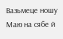Вазьмеце ношу Маю на сябе й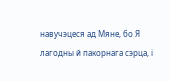навучэцеся ад Мяне, бо Я лагодны й пакорнага сэрца, і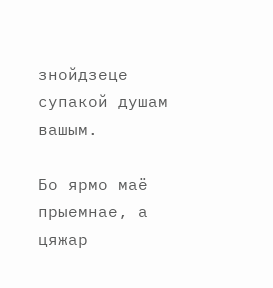знойдзеце супакой душам вашым.

Бо ярмо маё прыемнае, а цяжар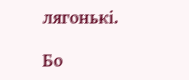лягонькі.

Бо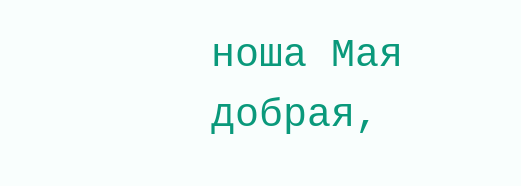ноша Мая добрая,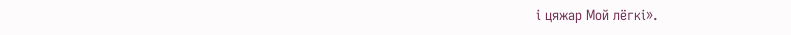і цяжар Мой лёгкі».